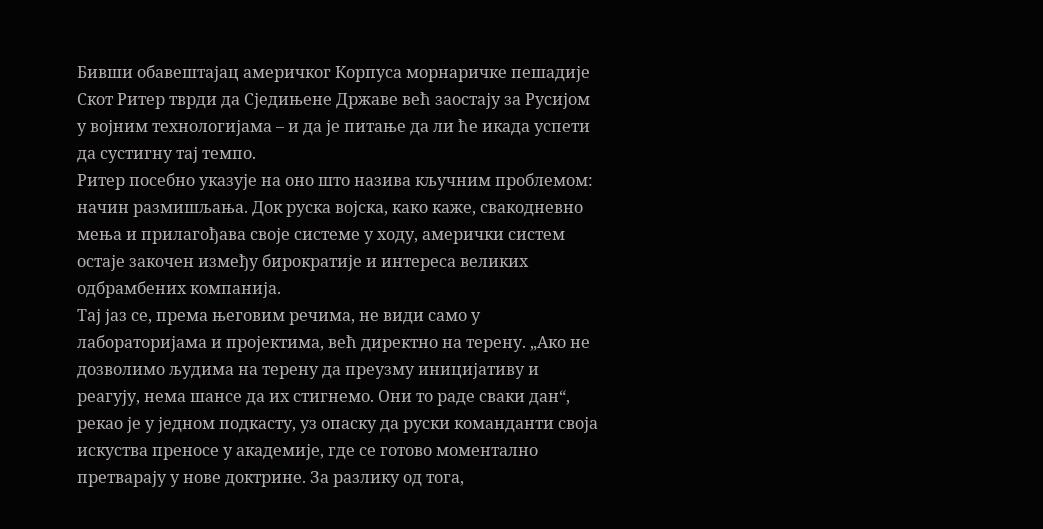Бивши обавештајац америчког Корпуса морнаричке пешадије Скот Ритер тврди да Сједињене Државе већ заостају за Русијом у војним технологијама – и да је питање да ли ће икада успети да сустигну тај темпо.
Ритер посебно указује на оно што назива кључним проблемом: начин размишљања. Док руска војска, како каже, свакодневно мења и прилагођава своје системе у ходу, амерички систем остаје закочен између бирократије и интереса великих одбрамбених компанија.
Тај јаз се, према његовим речима, не види само у лабораторијама и пројектима, већ директно на терену. „Ако не дозволимо људима на терену да преузму иницијативу и реагују, нема шансе да их стигнемо. Они то раде сваки дан“, рекао је у једном подкасту, уз опаску да руски команданти своја искуства преносе у академије, где се готово моментално претварају у нове доктрине. За разлику од тога,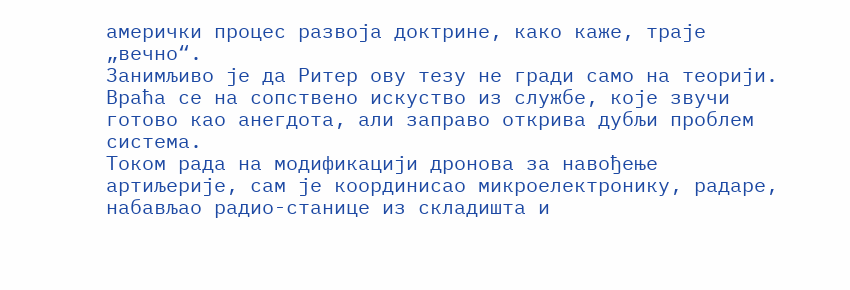амерички процес развоја доктрине, како каже, траје „вечно“.
Занимљиво је да Ритер ову тезу не гради само на теорији. Враћа се на сопствено искуство из службе, које звучи готово као анегдота, али заправо открива дубљи проблем система.
Током рада на модификацији дронова за навођење артиљерије, сам је координисао микроелектронику, радаре, набављао радио-станице из складишта и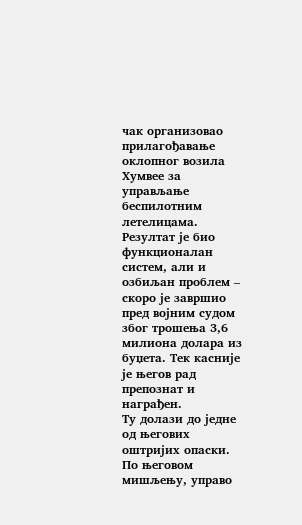чак организовао прилагођавање оклопног возила Хумвее за управљање беспилотним летелицама.
Резултат је био функционалан систем, али и озбиљан проблем – скоро је завршио пред војним судом због трошења 3,6 милиона долара из буџета. Тек касније је његов рад препознат и награђен.
Ту долази до једне од његових оштријих опаски. По његовом мишљењу, управо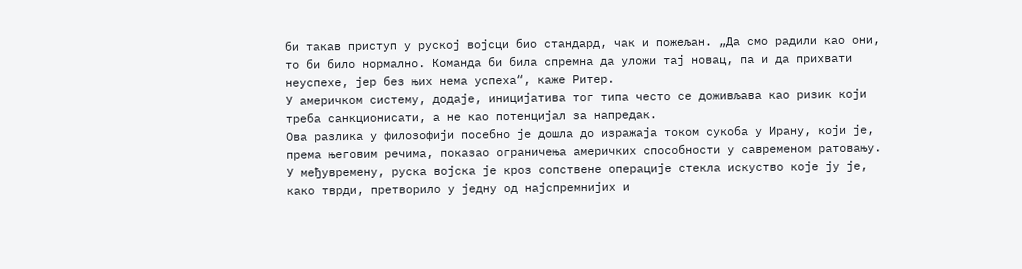би такав приступ у руској војсци био стандард, чак и пожељан. „Да смо радили као они, то би било нормално. Команда би била спремна да уложи тај новац, па и да прихвати неуспехе, јер без њих нема успеха“, каже Ритер.
У америчком систему, додаје, иницијатива тог типа често се доживљава као ризик који треба санкционисати, а не као потенцијал за напредак.
Ова разлика у филозофији посебно је дошла до изражаја током сукоба у Ирану, који је, према његовим речима, показао ограничења америчких способности у савременом ратовању.
У међувремену, руска војска је кроз сопствене операције стекла искуство које ју је, како тврди, претворило у једну од најспремнијих и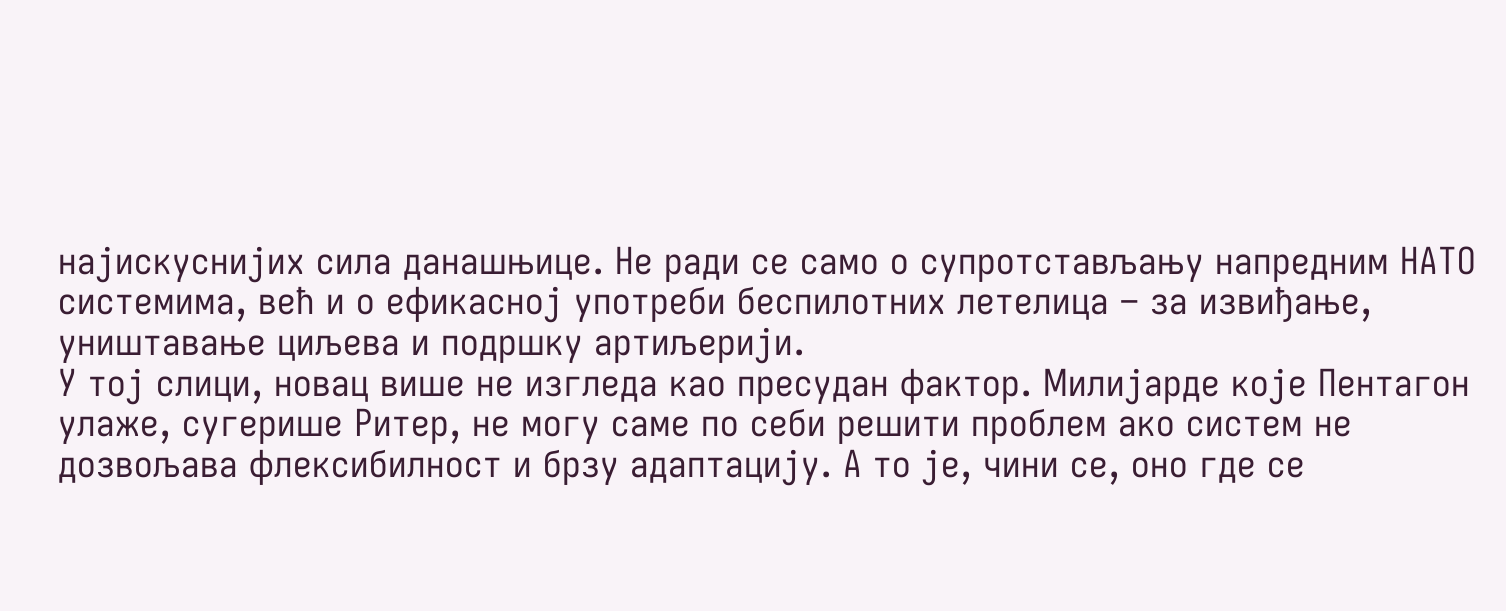најискуснијих сила данашњице. Не ради се само о супротстављању напредним НАТО системима, већ и о ефикасној употреби беспилотних летелица – за извиђање, уништавање циљева и подршку артиљерији.
У тој слици, новац више не изгледа као пресудан фактор. Милијарде које Пентагон улаже, сугерише Ритер, не могу саме по себи решити проблем ако систем не дозвољава флексибилност и брзу адаптацију. А то је, чини се, оно где се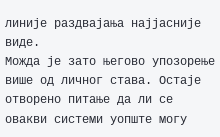линије раздвајања најјасније виде.
Можда је зато његово упозорење више од личног става. Остаје отворено питање да ли се овакви системи уопште могу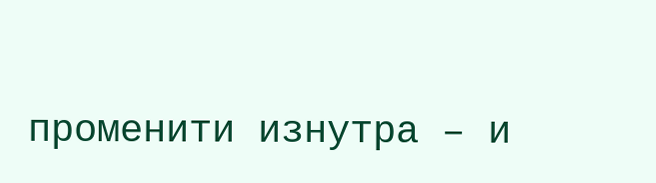променити изнутра – и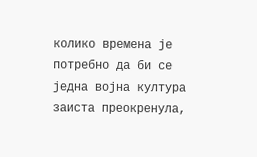колико времена је потребно да би се једна војна култура заиста преокренула,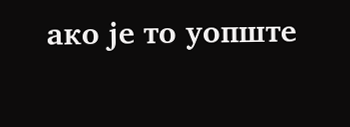ако је то уопште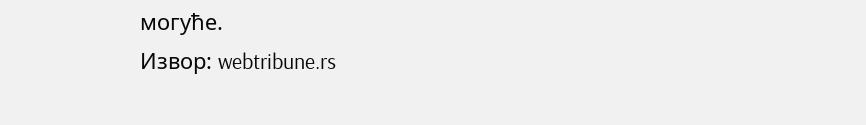могуће.
Извор: webtribune.rs